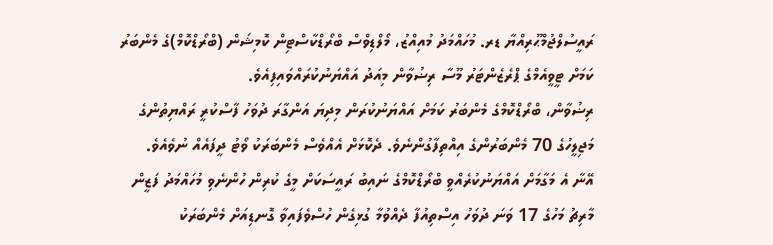ރައީސުލްޖުމްޙޫރިއްޔާ ޑރ. މުހައްމަދު މުއިއްޒު، މޯލްޑިވްސް ބްރޯޑްކާސްޓިން ކޮމިޝަން (ބްރޯޑްކޮމް)ގެ މެންބަރު ކަމަށް ޓީވީއެމްގެ ޕްރެޒެންޓަރު މޫސާ ރިޟުވާން މިއަދު އައްޔަނުކުރައްވައިފިއެވެ.
ރިޟުވާން، ބްރޯޑްކޮމްގެ މެންބަރު ކަމަށް އައްޔަނުކުރަން މިދިޔަ އަންގާރަ ދުވަހު ފާސްކުރީ ރައްޔިތުންގެ މަޖިލީހުގެ 70 މެންބަރުންގެ އިއްތިފާގުންނެވެ. ދެކޮޅަށް އެއްވެސް މެންބަރަކު ވޯޓު ދީފައެއް ނުވެއެވެ.
އޭނާ އެ މަގާމަށް އައްޔަނުކުރެއްވީ ބްރޯޑްކޮމްގެ ނައިބު ރައީސަކަށް މީގެ ކުރިން ހުންނެވި މުހައްމަދު ފަޒީން މާރިޗު މަހުގެ 17 ވަނަ ދުވަހު އިސްތިއުފާ ދެއްވުމާ ގުޅިގެން ހުސްވެފައިވާ ގޮނޑިއަށް މެންބަރަކު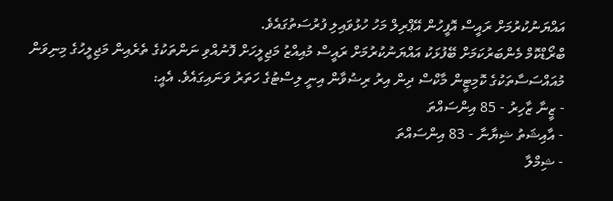އައްޔަނުކުރުމަށް ރައީސް އޮފީހުން އޭޕްރިލް މަހު ހުޅުވައިލި ފުރުސަތުގައެވެ.
ބްރޯޑްކޮމް މެންބަރުކަމަށް ބޭފުޅަކު އައްޔަނުކުރުމަށް ރައީސް މުއިއްޒު މަޖިލީހަށް ފޮނުއްވި ނަންތަކުގެ ތެރެއިން މަޖިލީހުގެ މިނިވަން މުއައްސަސާތަކުގެ ކޮމިޓީން މާކްސް ދިން އިރު ރިޟުވާން އިނީ ލިސްޓުގެ ހަތަރު ވަނައިގައެވެ. އެއީ:
- ޒީނާ ޒާހިރު - 85 އިންސައްތަ
- އާއިޝަތު ޝިޔާނާ - 83 އިންސައްތަ
- ޝިމްލާ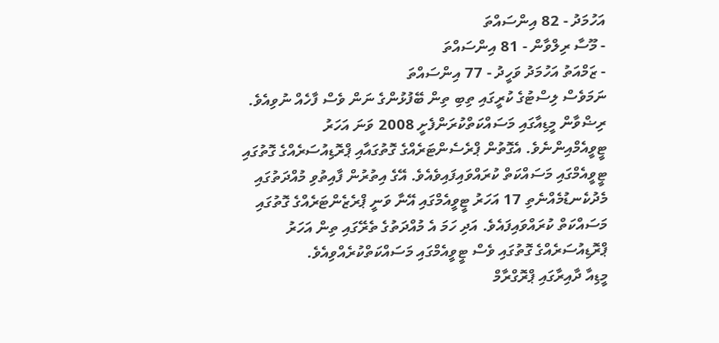އަހުމަދު - 82 އިންސައްތަ
- މޫސާ ރިލްވާން - 81 އިންސައްތަ
- ޒަމްއަތު އަހުމަދު ވަހީދު - 77 އިންސައްތަ
ނަމަވެސް ލިސްޓުގެ ކުރީގައި ތިބި ތިން ބޭފުޅުންގެ ނަން ވެސް ފާހެއް ނުވިއެވެ.
ރިޟްވާން މީޑިއާގައި މަސައްކަތްކުރަންފެށީ 2008 ވަނަ އަހަރު ޓީވީއެމްއިންނެވެ. އެގޮތުން ޕްރެސެންޓަރެއްގެ ގޮތުގައާއި ޕްރޮޑިއުސަރެއްގެ ގޮތުގައި ޓީވީއެމްގައި މަސައްކަތް ކުރައްވައިފައިވެއެވެ. އޭގެ އިތުރުން ފާއިތުވި މުއްދަތުގައި މެދުކެނޑުމެއްނެތި 17 އަހަރު ޓީވީއެމްގައި އޭނާ ވަނީ ޕްރެޒެންޓަރެއްގެ ގޮތުގައި މަސައްކަތް ކުރައްވައިފައެވެ. އަދި ހަމަ އެ މުއްދަތުގެ ތެރޭގައި ތިން އަހަރު ޕްރޮޑިއުސަރެއްގެ ގޮތުގައި ވެސް ޓީވީއެމްގައި މަސައްކަތްކުރެއްވިއެވެ.
މީޑިއާ ދާއިރާގައި ޕްރޮގްރާމް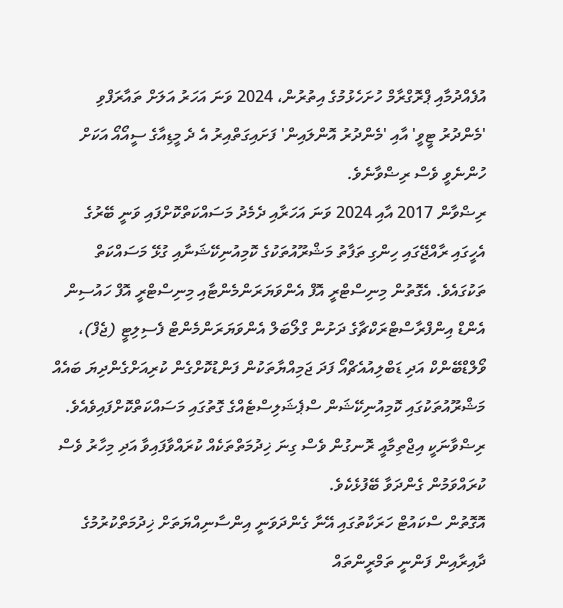އުފެއްދުމާއި ޕްރޮގްރާމް ހުށަހެޅުމުގެ އިތުރުން، 2024 ވަނަ އަހަރު އަލަށް ތައާރަފްވި 'މެންދުރު ޓީވީ' އާއި 'މެންދުރު އޮންލައިން' ފަށައިގަތްއިރު އެ ދެ މީޑިއާގެ ސީއޯއޯ އަކަށް ހުންނެވީ ވެސް ރިޟްވާނެވެ.
ރިޟްވާން 2017 އާއި 2024 ވަނަ އަހަރާއި ދެމެދު މަސައްކަތްކޮށްފައި ވަނީ ބޭރުގެ އެހީގައި ރާއްޖޭގައި ހިންގި ތަފާތު މަޝްރޫއުތަކުގެ ކޮމިއުނިކޭޝަނާއި ގުޅޭ މަސައްކަތް ތަކުގައެވެ. އެގޮތުން މިނިސްޓްރީ އޮފް އެންވަޔަރަންމެންޓާއި މިނިސްޓްރީ އޮފް ހައުސިން އެންޑް އިންފްރާސްޓްރަކްޗާގެ ދަށުން ގްލޯބަލް އެންވަޔަރަންމެންޓް ފެސިލިޓީ (ޖެފް)، ވޯލްޑްބޭންކް އަދި ޑަބްލިއުއެޗްއޯ ފަދަ ޖަމިއްޔާތަކުން ފަންޑުކޮށްގެން ކުރިއަށްގެންދިޔަ ބައެއް މަޝްރޫއުތަކުގައި ކޮމިއުނިކޭޝަން ސްޕެޝަލިސްޓެއްގެ ގޮތުގައި މަސައްކަތްކޮށްފައިވެއެވެ.
ރިޟްވާނަކީ އިޖްތިމާއީ ރޮނގުން ވެސް ގިނަ ޚިދުމަތްތަކެއް ކުރައްވާފައިވާ އަދި މިހާރު ވެސް ކުރައްވަމުން ގެންދަވާ ބޭފުޅެކެވެ.
އޮގޮތުން ސްކައުޓް ހަރަކާތުގައި އޭނާ ގެންދަވަނީ އިންސާނިއްޔަތަށް ޚިދުމަތްކުރުމުގެ ދާއިރާއިން ފަންނީ ތަމްރީންތައް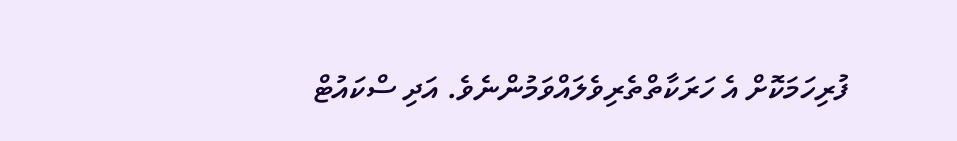ފުރިހަމަކޮށް އެ ހަރަކާތްތެރިވެލައްވަމުންނެވެ. އަދި ސްކައުޓް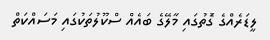ލީޑަރެއްގެ ގޮތުގައި މާލޭގެ ބައެއް ސްކޫލުތަކުގައި މަސައްކަތް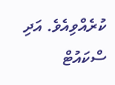ކުރެއްވިއެވެ. އަދި ސްކައުޓް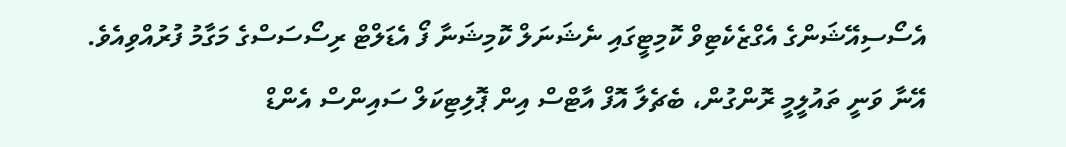އެސޯސިއޭޝަންގެ އެގްޒެކެޓިވް ކޮމިޓީގައި ނެޝަނަލް ކޮމިޝަނާ ފޯ އެޑަލްޓް ރިސޯސަސްގެ މަގާމު ފުރުއްވިއެވެ.
އޭނާ ވަނީ ތައުލީމީ ރޮންގުން، ބެޗެލާ އޮފް އާޓްސް އިން ޕޮލިޓިކަލް ސައިންސް އެންޑް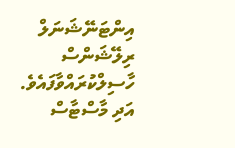އިންޓަނޭޝަނަލް ރިލޭޝަންސް ހާސިލްކުރައްވާފައެވެ.
އަދި މާސްޓާސް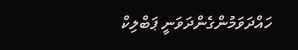ހައްދަވަމުންގެންދަވަނީ ޕަބްލިކް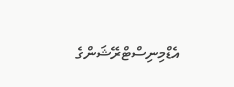އެޑްމިނިސްޓްރޭޝަންގެ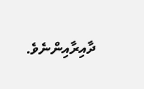ދާއިރާއިންނެވެ.